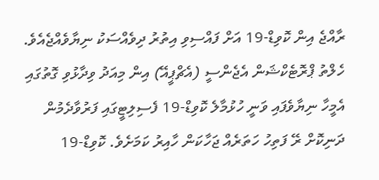ރާއްޖެ އިން ކޮވިޑް-19 އަށް ފައްސިވި އިތުރު ދިވެއްސަކު ނިޔާވެއްޖެއެވެ.
ހެލްތު ޕްރޮޓެކްޝަން އެޖެންސީ (އެޗްޕީއޭ) އިން މިއަދު ވިދާޅުވި ގޮތުގައި އެމީހާ ނިޔާވެފައި ވަނީ ހުޅުމާލެ ކޮވިޑް-19 ފެސިލިޓީގައި ފަރުވާދެމުން ދަނިކޮށް ރޭ ފަތިހު ހަތަރެއް ޖަހާކަން ހާއިރު ކަމަށެވެ. ކޮވިޑް-19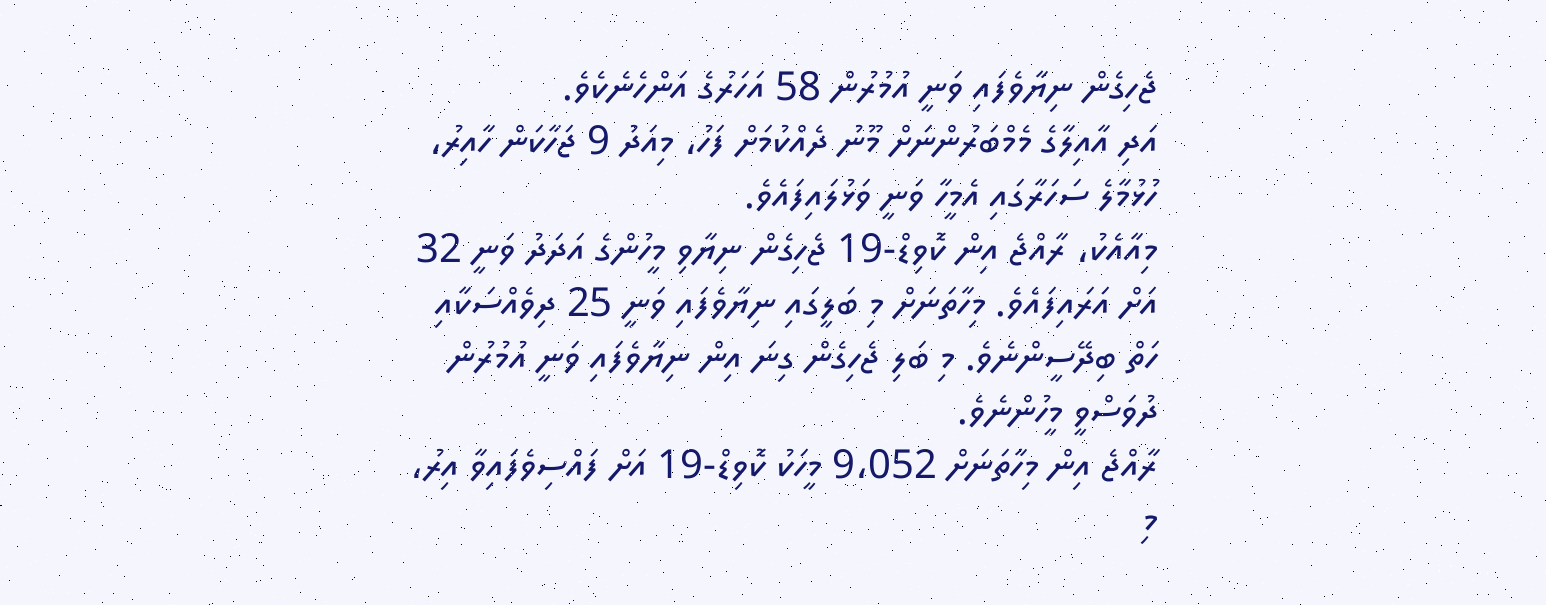ޖެހިގެން ނިޔާވެފައި ވަނީ އުމުރުން 58 އަހަރުގެ އަންހެނެކެވެ.
އަދި އާއިލާގެ މެމްބަރުންނަށް މޫނު ދެއްކުމަށް ފަހު، މިއަދު 9 ޖަހާކަން ހާއިރު، ހުޅުމާލެ ސަހަރާގައި އެމީހާ ވަނީ ވަޅުލައިފައެވެ.
މިއާއެކު، ރާއްޖެ އިން ކޮވިޑް-19 ޖެހިގެން ނިޔާވި މީހުންގެ އަދަދު ވަނީ 32 އަށް އަރައިފައެވެ. މިހާތަނަށް މި ބަލީގައި ނިޔާވެފައި ވަނީ 25 ދިވެއްސަކާއި ހަތް ބިދޭސީންނެވެ. މި ބަލި ޖެހިގެން ގިނަ އިން ނިޔާވެފައި ވަނީ އުމުރުން ދުވަސްވީ މީހުންނެވެ.
ރާއްޖެ އިން މިހާތަނަށް 9،052 މީހަކު ކޮވިޑް-19 އަށް ފައްސިވެފައިވާ އިރު، މި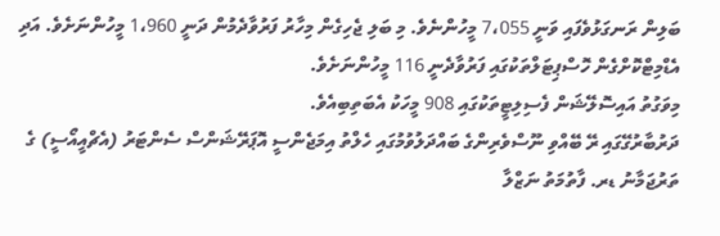ބަލިން ރަނގަޅުވެފައި ވަނީ 7،055 މީހުންނެވެ. މި ބަލި ޖެހިގެން މިހާރު ފަރުވާދެމުން ދަނީ 1،960 މީހުންނަށެވެ. އަދި އެޑްމިޓްކޮށްގެން ހޮސްޕިޓަލްތަކުގައި ފަރުވާދެނީ 116 މީހުންނަށެވެ.
މިވަގުތު އައިސޮލޭޝަން ފެސިލިޓީތަކުގައި 908 މީހަކު އެބަތިބިއެވެ.
ދަރުބާރުގޭގައި ރޭ ބޭއްވި ނޫސްވެރިންގެ ބައްދަލުވުމުގައި ހެލްތު އިމަޖެންސީ އޮޕަރޭޝަންސް ސެންޓަރު (އެޗްއީއޯސީ) ގެ ތަރުޖަމާނު ޑރ. ފާތުމަތު ނަޒްލާ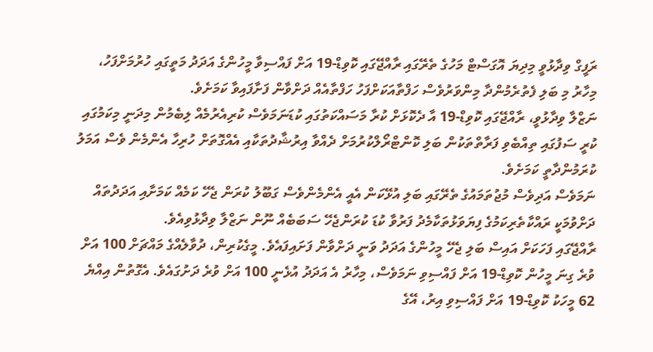ރަފީގް ވިދާޅުވީ މިދިޔަ އޮގަސްޓް މަހުގެ ތެރޭގައި ރާއްޖޭގައި ކޮވިޑް-19 އަށް ފައްސިވާ މީހުންގެ އަދަދު މަތީގައި ހުރުމަށްފަހު، މިހާރު މި ބަލި ފެތުރެމުންދާ މިންވަރުވެސް ހަފްތާއަކަށްފަހު ހަފްތާއެއް ދަށްވާން ފަށާފައިވާ ކަމަށެވެ.
ނަޒްލާ ވިދާޅުވީ، ރާއްޖޭގައި ކޮވިޑް-19 އާ ދެކޮޅަށް ކުރާ މަސައްކަތުގައި ކުޑަނަމަވެސް ކުރިއެރުމެއް ލިބެމުން މިދަނީ މިކަމުގައި ކުރީ ސަފުގައި ތިއްބެވި ފަރާތްތަކުން ބަލި ކޮންޓްރޯލްކުރުމަށް ދެއްވާ އިރުޝާދުތަކާއި އެއްގޮތަށް ހުރިހާ އެންމެން ވެސް އަމަލު ކުރަމުންދާތީ ކަމަށެވެ.
ނަމަވެސް އަދިވެސް މުޖުތަމައުގެ ތެރޭގައި ބަލި އުޅޭކަން އެއީ އެންމެންވެސް ގަބޫލު ކުރަން ޖެހޭ ކަމެއް ކަމަށާއި އަދަދުތައް ދަށްވުމަކީ ރައްކާތެރިކަމުގެ ފިޔަވަޅުތަކާމެދު ފަރުވާ ކުޑަ ކުރަންޖެހޭ ސަބަބެއް ނޫން ނަޒްލާ ވިދާޅުވިއެވެ.
ރާއްޖޭގައި ފަހަކަށް އައިސް ބަލި ޖެހޭ މީހުންގެ އަދަދު ވަނީ ދަށްވާން ފަށައިފައެވެ. މީގެކުރިން، ދުވާލެއްގެ މައްޗަށް 100 އަށް ވުރެ ގިނަ މީހުން ކޮވިޑް-19 އަށް ފައްސިވި ނަމަވެސް، މިހާރު އެ އަދަދު އުޅެނީ 100 އަށް ވުރެ ދަށުގައެވެ. އެގޮތުން އިއްޔެ 62 މީހަކު ކޮވިޑް-19 އަށް ފައްސިވި އިރު، އޭގެ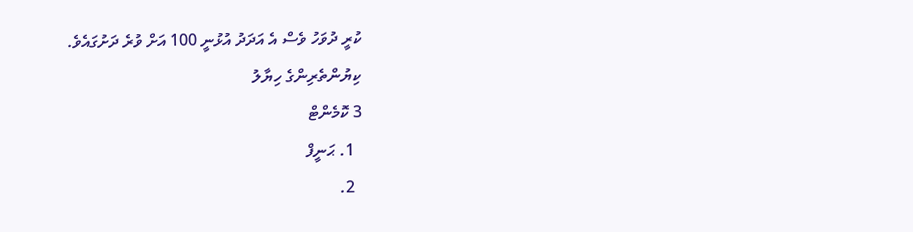ކުރީ ދުވަހު ވެސް އެ އަދަދު އުޅުނީ 100 އަށް ވުރެ ދަށުގައެވެ.
ކިޔުންތެރިންގެ ހިޔާލު
3 ކޮމެންޓް
  1. ޙަނީފް
  2.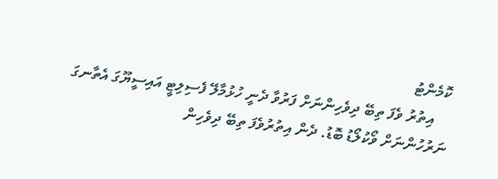ކޮމެންޓު
    އިތުރު ވެފަ ތިބޭ ދިވެހިންނަށް ފަރުވާ ދެނީ ހުޅުމާލޭ ފެސިލިޓީ އައިސީޔޫގަ އެތާނގަ ނަރުހުންނަށް ވޯކުލޯޑު ބޮޑު. ދެން އިތުރުވެފަ ތިބޭ ދިވެހިން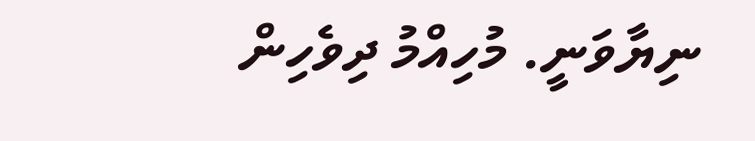ނިޔާވަނީ. މުހިއްމު ދިވެހިން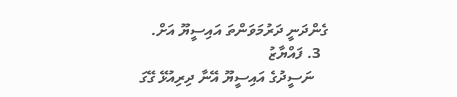ގެންދަނީ ދަރުމަވަންތަ އައިސީޔޫ އަށް.
  3. ފައްޔާޒު
    ނަސީދުގެ އައިސީޔޫ އޭނާ ދިރިއުޅޭ ގޭގަ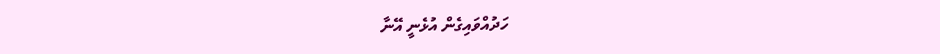ހަދުއްވައިގެން އުޅެނީ އޭނާ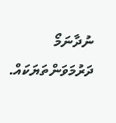ނުދާނަމޯ ދަރުމަވަންތަޔަކައް.